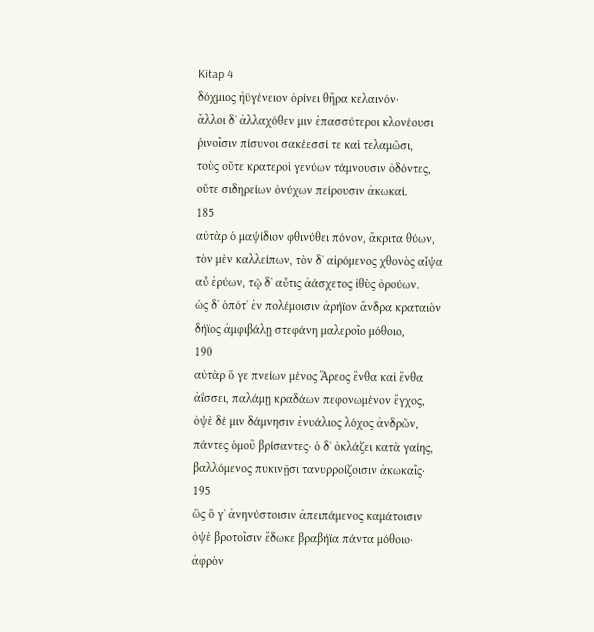Kitap 4
δόχμιος ἠϋγένειον ὀρίνει θῆρα κελαινόν·
ἄλλοι δʼ ἀλλαχόθεν μιν ἐπασσύτεροι κλονέουσι
ῥινοῖσιν πίσυνοι σακέεσσί τε καὶ τελαμῶσι,
τοὺς οὔτε κρατεροὶ γενύων τάμνουσιν ὀδόντες,
οὔτε σιδηρείων ὀνύχων πείρουσιν ἀκωκαί.
185
αὐτὰρ ὁ μαψίδιον φθινύθει πόνον, ἄκριτα θύων,
τὸν μὲν καλλείπων, τὸν δʼ αἰρόμενος χθονὸς αἶψα
αὖ ἐρύων, τῷ δʼ αὖτις ἀάσχετος ἰθὺς ὀρούων.
ὡς δʼ ὁπότʼ ἐν πολέμοισιν ἀρήϊον ἄνδρα κραταιὸν
δήϊος ἀμφιβάλῃ στεφάνη μαλεροῖο μόθοιο,
190
αὐτὰρ ὅ γε πνείων μένος Ἄρεος ἔνθα καὶ ἔνθα
ἀΐσσει, παλάμῃ κραδάων πεφονωμένον ἔγχος,
ὀψὲ δέ μιν δάμνησιν ἐνυάλιος λόχος ἀνδρῶν,
πάντες ὁμοῦ βρίσαντες· ὁ δʼ ὀκλάζει κατὰ γαίης,
βαλλόμενος πυκινῇσι τανυρροίζοισιν ἀκωκαῖς·
195
ὣς ὅ γʼ ἀνηνύστοισιν ἀπειπάμενος καμάτοισιν
ὀψὲ βροτοῖσιν ἔδωκε βραβήϊα πάντα μόθοιο·
ἀφρὸν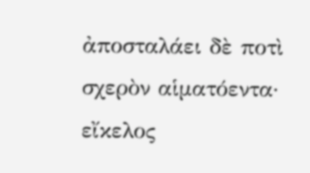ἀποσταλάει δὲ ποτὶ σχερὸν αἱματόεντα·
εἴκελος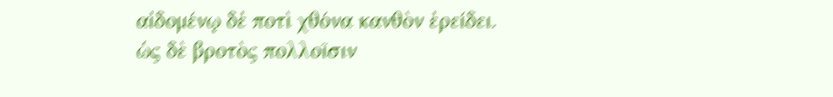αἰδομένῳ δἐ ποτὶ χθόνα κανθὸν ἐρείδει.
ὡς δὲ βροτὸς πολλοῖσιν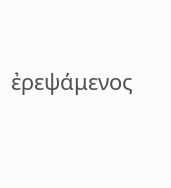ἐρεψάμενος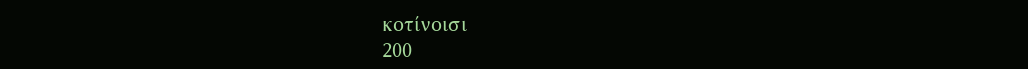κοτίνοισι
200